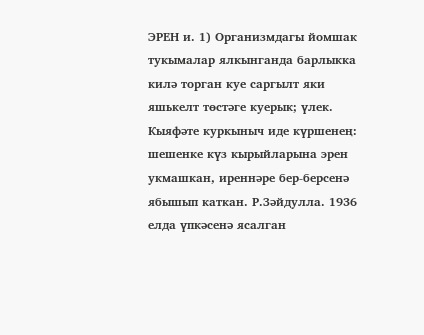ЭРЕН и. 1) Организмдагы йомшак тукымалар ялкынганда барлыкка килә торган куе саргылт яки яшькелт төстәге куерык; үлек. Кыяфәте куркыныч иде күршенең: шешенке күз кырыйларына эрен укмашкан, иреннәре бер-берсенә ябышып каткан. Р.Зәйдулла. 1936 елда үпкәсенә ясалган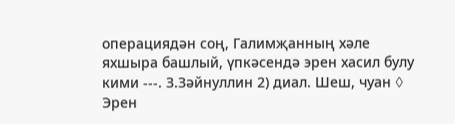операциядән соң, Галимҗанның хәле яхшыра башлый, үпкәсендә эрен хасил булу кими ---. З.Зәйнуллин 2) диал. Шеш, чуан ◊ Эрен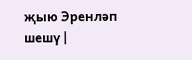җыю Эренләп шешү |